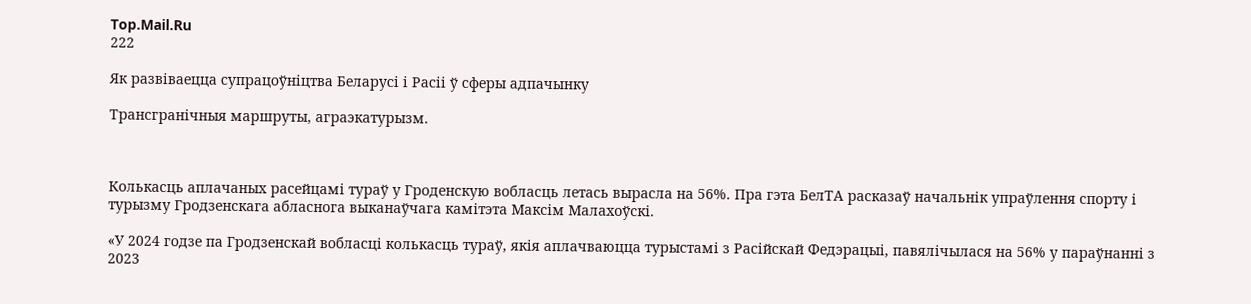Top.Mail.Ru
222

Як развіваецца супрацоўніцтва Беларусі і Расіі ў сферы адпачынку

Трансгранічныя маршруты, аграэкатурызм.



Колькасць аплачаных расейцамі тураў у Гроденскую вобласць летась вырасла на 56%. Пра гэта БелТА расказаў начальнік упраўлення спорту і турызму Гродзенскага абласнога выканаўчага камітэта Максім Малахоўскі.

«У 2024 годзе па Гродзенскай вобласці колькасць тураў, якія аплачваюцца турыстамі з Расійскай Федэрацыі, павялічылася на 56% у параўнанні з 2023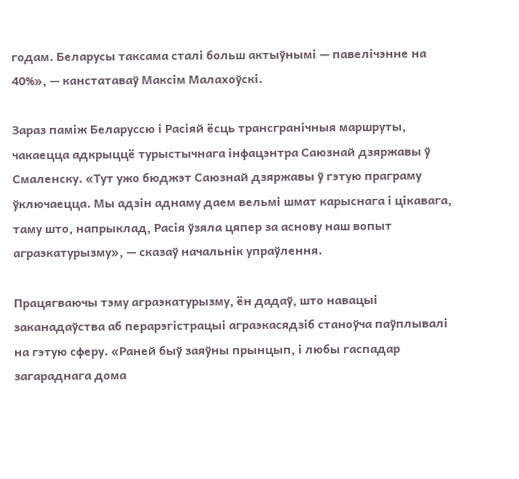годам. Беларусы таксама сталі больш актыўнымі — павелічэнне на 40%», — канстатаваў Максім Малахоўскі.

Зараз паміж Беларуссю і Расіяй ёсць трансгранічныя маршруты, чакаецца адкрыццё турыстычнага інфацэнтра Саюзнай дзяржавы ў Смаленску. «Тут ужо бюджэт Саюзнай дзяржавы ў гэтую праграму ўключаецца. Мы адзін аднаму даем вельмі шмат карыснага і цікавага, таму што, напрыклад, Расія ўзяла цяпер за аснову наш вопыт аграэкатурызму», — сказаў начальнік упраўлення.

Працягваючы тэму аграэкатурызму, ён дадаў, што навацыі заканадаўства аб перарэгістрацыі аграэкасядзіб станоўча паўплывалі на гэтую сферу. «Раней быў заяўны прынцып, і любы гаспадар загараднага дома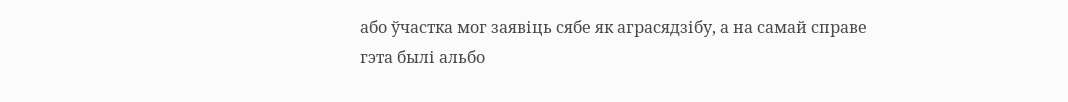або ўчастка мог заявіць сябе як аграсядзібу, а на самай справе гэта былі альбо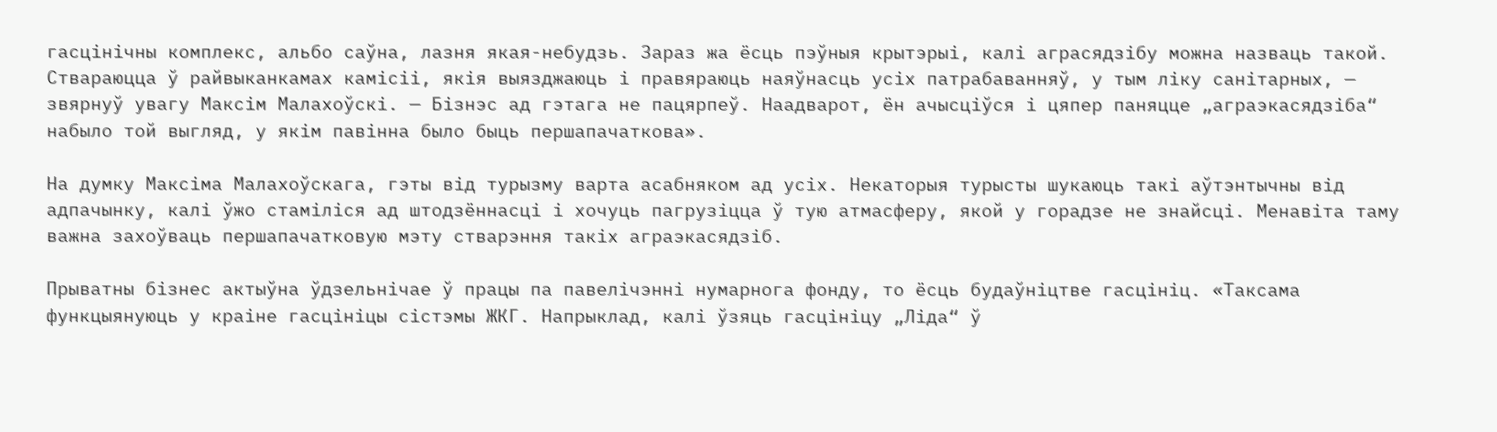гасцінічны комплекс, альбо саўна, лазня якая-небудзь. Зараз жа ёсць пэўныя крытэрыі, калі аграсядзібу можна назваць такой. Ствараюцца ў райвыканкамах камісіі, якія выязджаюць і правяраюць наяўнасць усіх патрабаванняў, у тым ліку санітарных, — звярнуў увагу Максім Малахоўскі. — Бізнэс ад гэтага не пацярпеў. Наадварот, ён ачысціўся і цяпер паняцце „аграэкасядзіба“ набыло той выгляд, у якім павінна было быць першапачаткова».

На думку Максіма Малахоўскага, гэты від турызму варта асабняком ад усіх. Некаторыя турысты шукаюць такі аўтэнтычны від адпачынку, калі ўжо стаміліся ад штодзённасці і хочуць пагрузіцца ў тую атмасферу, якой у горадзе не знайсці. Менавіта таму важна захоўваць першапачатковую мэту стварэння такіх аграэкасядзіб.

Прыватны бізнес актыўна ўдзельнічае ў працы па павелічэнні нумарнога фонду, то ёсць будаўніцтве гасцініц. «Таксама функцыянуюць у краіне гасцініцы сістэмы ЖКГ. Напрыклад, калі ўзяць гасцініцу „Ліда“ ў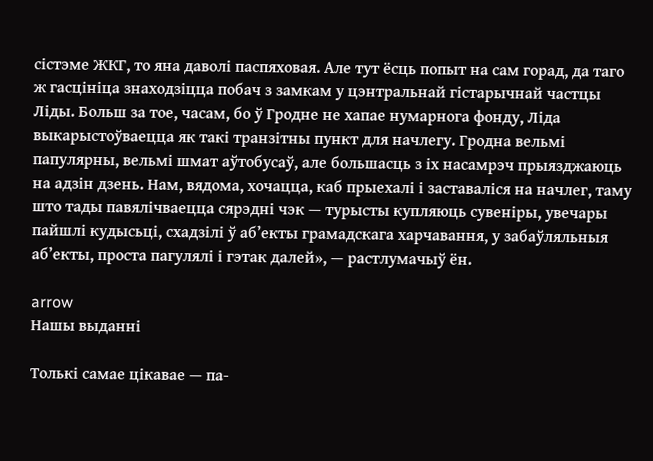сістэме ЖКГ, то яна даволі паспяховая. Але тут ёсць попыт на сам горад, да таго ж гасцініца знаходзіцца побач з замкам у цэнтральнай гістарычнай частцы Ліды. Больш за тое, часам, бо ў Гродне не хапае нумарнога фонду, Ліда выкарыстоўваецца як такі транзітны пункт для начлегу. Гродна вельмі папулярны, вельмі шмат аўтобусаў, але большасць з іх насамрэч прыязджаюць на адзін дзень. Нам, вядома, хочацца, каб прыехалі і заставаліся на начлег, таму што тады павялічваецца сярэдні чэк — турысты купляюць сувеніры, увечары пайшлі кудысьці, схадзілі ў аб’екты грамадскага харчавання, у забаўляльныя аб’екты, проста пагулялі і гэтак далей», — растлумачыў ён.

arrow
Нашы выданні

Толькі самае цікавае — па-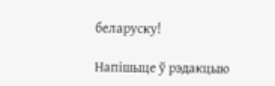беларуску!

Напішыце ў рэдакцыю